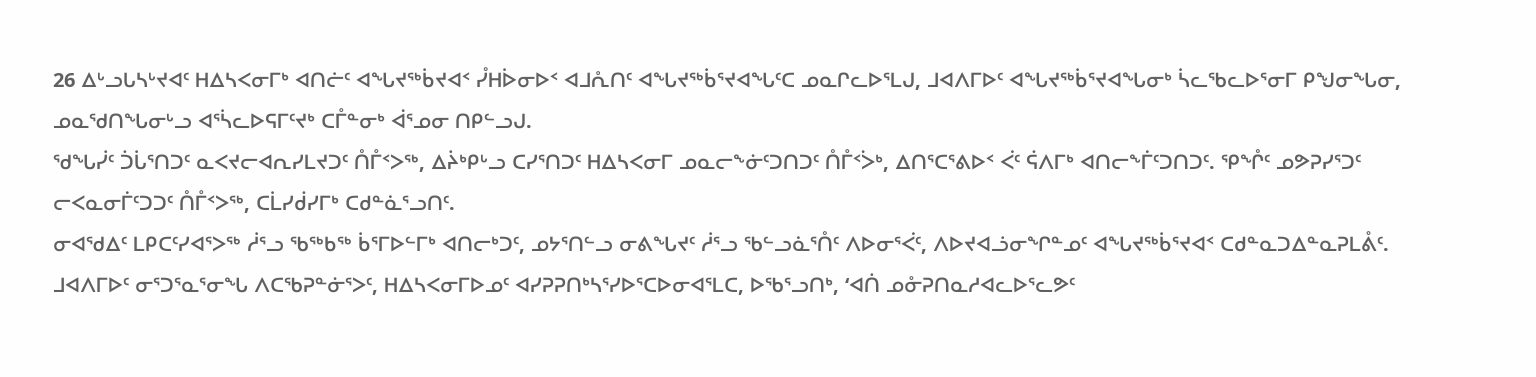26 ᐃᒡᓗᒐᓴᒡᔪᐊᑦ ᕼᐃᓴᐸᓂᒥᒃ ᐊᑎᓖᑦ ᐊᖓᔪᖅᑳᔪᐊᑉ ᓮᕼᐆᓂᐅᑉ ᐊᒧᕅᑎᑦ ᐊᖓᔪᖅᑳᕐᔪᐊᖓᑦᑕ ᓄᓇᒋᓚᐅᕐᒪᒍ, ᒧᐊᐱᒥᐅᑦ ᐊᖓᔪᖅᑳᕐᔪᐊᖓᓂᒃ ᓵᓚᖃᓚᐅᕐᓂᒥ ᑭᖑᓂᖓᓂ, ᓄᓇᖁᑎᖓᓂᒡᓗ ᐊᕐᓵᓚᐅᕋᒥᑦᔪᒃ ᑕᒤᓐᓂᒃ ᐋᕐᓄᓂ ᑎᑭᓪᓗᒍ.
ᖁᖓᓰᑦ ᑑᒑᕐᑎᑐᑦ ᓇᐸᔪᓕᐊᕆᓯᒪᔪᑐᑦ ᑍᒤᑉᐳᖅ, ᐃᔩᒃᑭᒡᓗ ᑕᓯᕐᑎᑐᑦ ᕼᐃᓴᐸᓂᒥ ᓄᓇᓕᖕᓃᑦᑐᑎᑐᑦ ᑍᒤᑉᐴᒃ, ᐃᑎᕐᑕᕐᕕᐅᑉ ᐹᑦ ᕌᐱᒥᒃ ᐊᑎᓕᖕᒦᑦᑐᑎᑐᑦ. ᕿᖎᑦ ᓄᕗᕈᓯᕐᑐᑦ ᓕᐸᓇᓂᒦᑦᑐᑐᑦ ᑍᒤᑉᐳᖅ, ᑕᒫᓯᑰᓯᒥᒃ ᑕᑯᓐᓈᕐᓗᑎᑦ.
ᓂᐊᖁᐃᑦ ᒪᑭᑕᑦᓯᐊᕐᐳᖅ ᓲᕐᓗ ᖃᖅᑲᖅ ᑳᕐᒥᐅᓪᒥᒃ ᐊᑎᓕᒃᑐᑦ, ᓄᔭᕐᑎᓪᓗ ᓂᕕᖓᔪᑦ ᓲᕐᓗ ᖃᓪᓗᓈᕐᑍᑦ ᐱᐅᓂᕐᐹᑦ, ᐱᐅᔪᐊᓘᓂᖏᓐᓄᑦ ᐊᖓᔪᖅᑳᕐᔪᐊᑉ ᑕᑯᓐᓇᑐᐃᓐᓇᕈᒪᕔᑦ.
ᒧᐊᐱᒥᐅᑦ ᓂᕐᑐᕐᓇᕐᓂᖓ ᐱᑕᖃᕈᓐᓃᕐᐳᑦ, ᕼᐃᓴᐸᓂᒥᐅᓄᑦ ᐊᓯᕈᕈᑎᒃᓴᕐᓯᐅᕐᑕᐅᓂᐊᕐᒪᑕ, ᐅᖃᕐᓗᑎᒃ, ‘ᐊᑏ ᓄᓁᕈᑎᓇᓱᐊᓚᐅᕐᓚᕗᑦ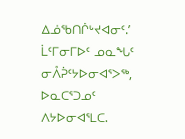ᐃᓅᖃᑎᒌᒡᔪᐊᓂᑦ.’ ᒫᑦᒥᓂᒥᐅᑦ ᓄᓇᖓᑦ ᓂᐰᕉᑦᔭᐅᓂᐊᕐᐳᖅ, ᐅᓇᑕᕐᑐᓄᑦ ᐱᔭᐅᓂᐊᕐᒪᑕ.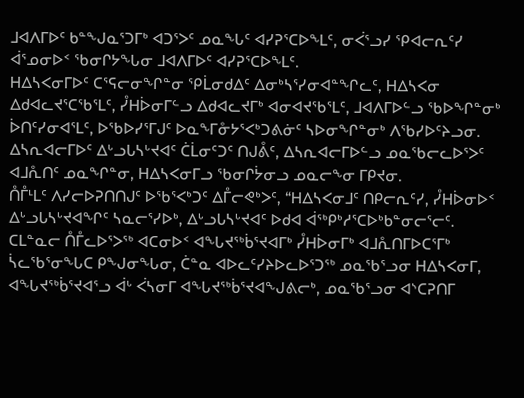ᒧᐊᐱᒥᐅᑦ ᑲᓐᖑᓇᕐᑐᒥᒃ ᐊᑐᕐᐳᑦ ᓄᓇᖓᑦ ᐊᓯᕈᕐᑕᐅᖕᒪᑦ, ᓂᐹᕐᓗᓯ ᕿᐊᓕᕆᑦᓯ ᐋᕐᓄᓂᐅᑉ ᖃᓂᒋᔭᖓᓂ ᒧᐊᐱᒥᐅᑦ ᐊᓯᕈᕐᑕᐅᖕᒪᑦ.
ᕼᐃᓴᐸᓂᒥᐅᑦ ᑕᕐᕋᓕᓂᖏᓐᓂ ᕿᒫᓂᑯᐃᑦ ᐃᓂᒃᓴᕐᓯᓂᐊᓐᖏᓚᑦ, ᕼᐃᓴᐸᓂ ᐃᑯᐊᓚᔪᕐᑕᖃᕐᒪᑦ, ᓮᕼᐆᓂᒥᓪᓗ ᐃᑯᐊᓚᔪᒥᒃ ᐊᓂᐊᔪᖃᕐᒪᑦ, ᒧᐊᐱᒥᐅᓪᓗ ᖃᐅᖏᓐᓂᒃ ᐆᑎᑦᓯᓂᐊᕐᒪᑦ, ᐅᖃᐅᓯᕐᒥᒍᑦ ᐅᓇᖕᒥᓁᔭᕐᐸᒃᑐᕕᓃᑦ ᓴᐅᓂᖏᓐᓂᒃ ᐱᖃᓯᐅᑦᔨᓗᓂ.
ᐃᓴᕆᐊᓕᒥᐅᑦ ᐃᒡᓗᒐᓴᒡᔪᐊᑦ ᑖᒫᓂᑦᑐᑦ ᑎᒍᕔᑦ, ᐃᓴᕆᐊᓕᒥᐅᓪᓗ ᓄᓇᖃᓕᓚᐅᕐᐳᑦ ᐊᒧᕅᑎᑦ ᓄᓇᖏᓐᓂ, ᕼᐃᓴᐸᓂᒥᓗ ᖃᓂᒋᔮᓂᓗ ᓄᓇᓕᖕᓂ ᒥᑭᔪᓂ.
ᑍᒤᒻᒪᑦ ᐱᓯᓕᐅᕈᑎᑎᒍᑦ ᐅᖃᕐᐸᒃᑐᑦ ᐃᒤᓕᕙᒃᐳᑦ, “ᕼᐃᓴᐸᓂᒧᑦ ᑎᑭᓕᕆᑦᓯ, ᓮᕼᐆᓂᐅᑉ ᐃᒡᓗᒐᓴᒡᔪᐊᖏᑦ ᓴᓇᓕᕐᓯᐅᒃ, ᐃᒡᓗᒐᓴᒡᔪᐊᑦ ᐅᑯᐊ ᐋᖅᑭᒃᓱᕐᑕᐅᒃᑲᓐᓂᓕᕐᓕᑦ.
ᑕᒪᓐᓇᓕ ᑍᒤᓚᐅᕐᐳᖅ ᐊᑕᓂᐅᑉ ᐊᖓᔪᖅᑳᕐᔪᐊᒥᒃ ᓮᕼᐆᓂᒥᒃ ᐊᒧᕅᑎᒥᐅᑕᕐᒥᒃ ᓵᓚᖃᕐᓂᖓᑕ ᑭᖑᓂᖓᓂ, ᑖᓐᓇ ᐊᐅᓚᑦᓯᔨᐅᓚᐅᕐᑐᖅ ᓄᓇᖃᕐᓗᓂ ᕼᐃᓴᐸᓂᒥ, ᐊᖓᔪᖅᑳᕐᔪᐊᕐᓗ ᐋᒡ ᐹᓴᓂᒥ ᐊᖓᔪᖅᑳᕐᔪᐊᖑᕕᓕᒃ, ᓄᓇᖃᕐᓗᓂ ᐊᔅᑕᕈᑎᒥ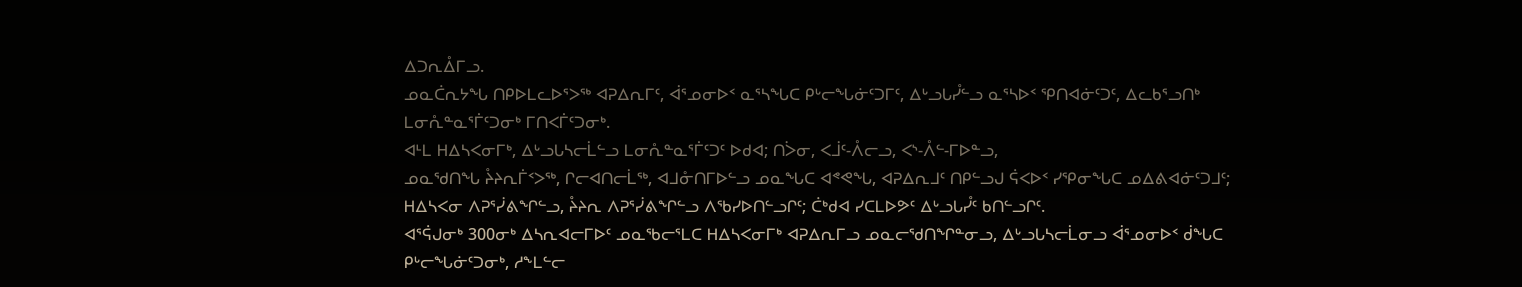ᐃᑐᕆᐂᒥᓗ.
ᓄᓇᑖᕆᔭᖓ ᑎᑭᐅᒪᓚᐅᕐᐳᖅ ᐊᕈᐃᕆᒥᑦ, ᐋᕐᓄᓂᐅᑉ ᓇᕐᓴᖓᑕ ᑭᒡᓕᖓᓃᑦᑐᒥᑦ, ᐃᒡᓗᒐᓮᓪᓗ ᓇᕐᓴᐅᑉ ᕿᑎᐊᓃᑦᑐᑦ, ᐃᓚᑲᕐᓗᑎᒃ ᒪᓂᕅᓐᓇᕐᒦᑦᑐᓂᒃ ᒥᑎᐸᒦᑦᑐᓂᒃ.
ᐊᒻᒪ ᕼᐃᓴᐸᓂᒥᒃ, ᐃᒡᓗᒐᓴᓕᒫᓪᓗ ᒪᓂᕅᓐᓇᕐᒦᑦᑐᑦ ᐅᑯᐊ; ᑎᐴᓂ, ᐸᒨᑦ-ᐰᓕᓗ, ᐸᔅ-ᐰᓪ-ᒥᐅᓐᓗ,
ᓄᓇᖁᑎᖓ ᔧᔨᕆᒦᑉᐳᖅ, ᒋᓕᐊᑎᓕᒫᖅ, ᐊᒧᓁᑎᒥᐅᓪᓗ ᓄᓇᖓᑕ ᐊᕝᕙᖓ, ᐊᕈᐃᕆᒧᑦ ᑎᑭᓪᓗᒍ ᕌᐸᐅᑉ ᓯᕿᓂᖓᑕ ᓄᐃᕕᐊᓃᑦᑐᒧᑦ;
ᕼᐃᓴᐸᓂ ᐱᕈᕐᓰᕕᖏᓪᓗ, ᔧᔨᕆ ᐱᕈᕐᓰᕕᖏᓪᓗ ᐱᖃᓯᐅᑎᓪᓗᒋᑦ; ᑖᒃᑯᐊ ᓯᑕᒪᐅᕗᑦ ᐃᒡᓗᒐᓮᑦ ᑲᑎᓪᓗᒋᑦ.
ᐊᕐᕌᒍᓂᒃ 300ᓂᒃ ᐃᓴᕆᐊᓕᒥᐅᑦ ᓄᓇᖃᓕᕐᒪᑕ ᕼᐃᓴᐸᓂᒥᒃ ᐊᕈᐃᕆᒥᓗ ᓄᓇᓕᖁᑎᖏᓐᓂᓗ, ᐃᒡᓗᒐᓴᓕᒫᓂᓗ ᐋᕐᓄᓂᐅᑉ ᑰᖓᑕ ᑭᒡᓕᖓᓃᑦᑐᓂᒃ, ᓱᖕᒪᓪᓕ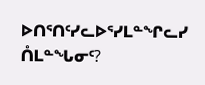ᐅᑎᕐᑎᑦᓯᓚᐅᕐᓯᒪᓐᖏᓚᓯ ᑍᒪᓐᖓᓂᑦ?